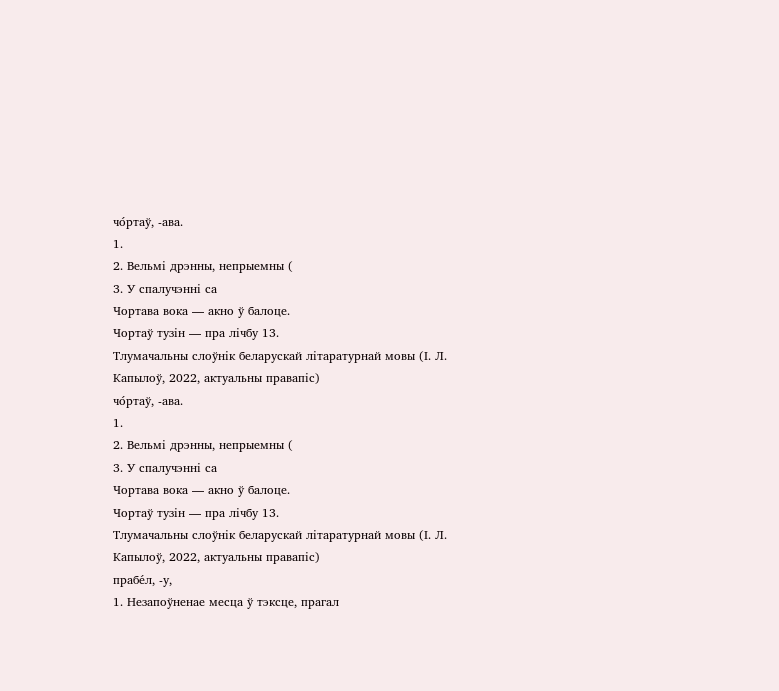чо́ртаў, -ава.
1.
2. Вельмі дрэнны, непрыемны (
3. У спалучэнні са
Чортава вока — акно ў балоце.
Чортаў тузін — пра лічбу 13.
Тлумачальны слоўнік беларускай літаратурнай мовы (І. Л. Капылоў, 2022, актуальны правапіс)
чо́ртаў, -ава.
1.
2. Вельмі дрэнны, непрыемны (
3. У спалучэнні са
Чортава вока — акно ў балоце.
Чортаў тузін — пра лічбу 13.
Тлумачальны слоўнік беларускай літаратурнай мовы (І. Л. Капылоў, 2022, актуальны правапіс)
прабе́л, -у,
1. Незапоўненае месца ў тэксце, прагал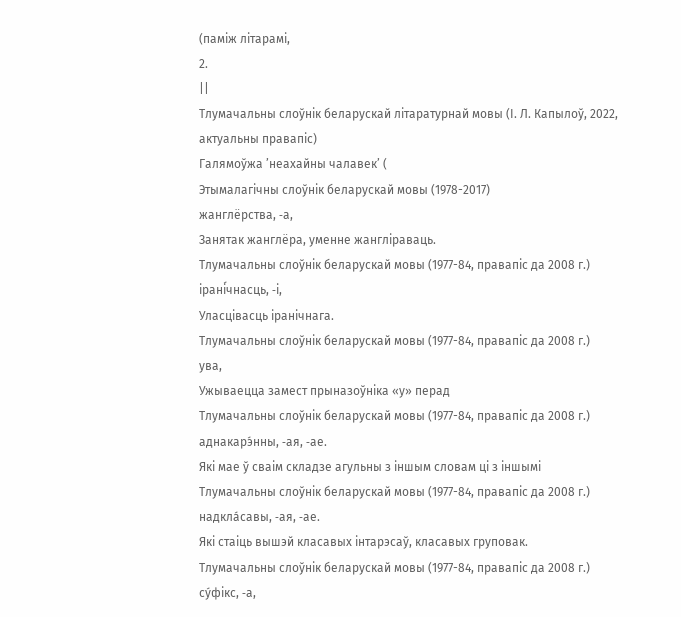(паміж літарамі,
2.
||
Тлумачальны слоўнік беларускай літаратурнай мовы (І. Л. Капылоў, 2022, актуальны правапіс)
Галямоўжа ’неахайны чалавек’ (
Этымалагічны слоўнік беларускай мовы (1978-2017)
жанглёрства, ‑а,
Занятак жанглёра, уменне жангліраваць.
Тлумачальны слоўнік беларускай мовы (1977-84, правапіс да 2008 г.)
ірані́чнасць, ‑і,
Уласцівасць іранічнага.
Тлумачальны слоўнік беларускай мовы (1977-84, правапіс да 2008 г.)
ува,
Ужываецца замест прыназоўніка «у» перад
Тлумачальны слоўнік беларускай мовы (1977-84, правапіс да 2008 г.)
аднакарэ́нны, ‑ая, ‑ае.
Які мае ў сваім складзе агульны з іншым словам ці з іншымі
Тлумачальны слоўнік беларускай мовы (1977-84, правапіс да 2008 г.)
надкла́савы, ‑ая, ‑ае.
Які стаіць вышэй класавых інтарэсаў, класавых груповак.
Тлумачальны слоўнік беларускай мовы (1977-84, правапіс да 2008 г.)
су́фікс, ‑а,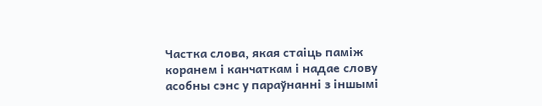Частка слова, якая стаіць паміж коранем і канчаткам і надае слову асобны сэнс у параўнанні з іншымі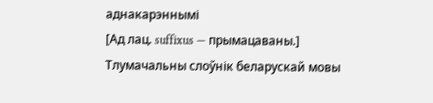аднакарэннымі
[Ад лац. suffixus — прымацаваны.]
Тлумачальны слоўнік беларускай мовы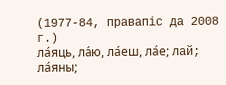(1977-84, правапіс да 2008 г.)
ла́яць, ла́ю, ла́еш, ла́е; лай; ла́яны;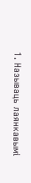1. Называць лаянкавымі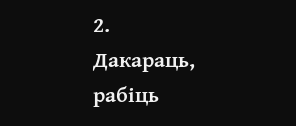2. Дакараць, рабіць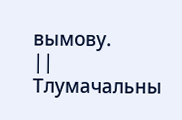вымову.
||
Тлумачальны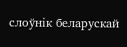слоўнік беларускай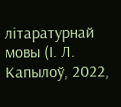літаратурнай мовы (І. Л. Капылоў, 2022,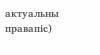актуальны правапіс)